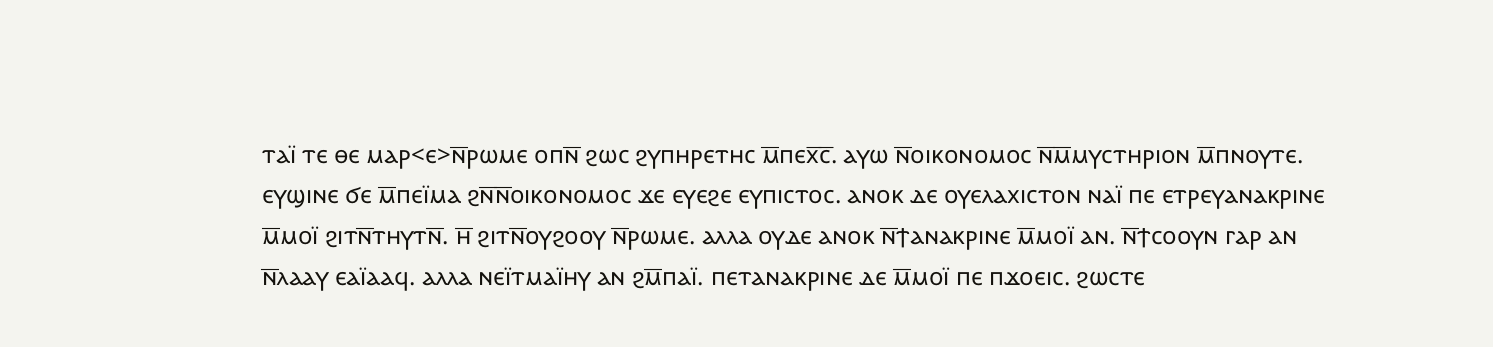ⲧⲁⲓ̈ ⲧⲉ ⲑⲉ ⲙⲁⲣ<ⲉ>ⲛ̅ⲣⲱⲙⲉ ⲟⲡⲛ̅ ϩⲱⲥ ϩⲩⲡⲏⲣⲉⲧⲏⲥ ⲙ̅ⲡⲉⲭ̅ⲥ̅. ⲁⲩⲱ ⲛ̅ⲟⲓⲕⲟⲛⲟⲙⲟⲥ ⲛ̅ⲙ̅ⲙⲩⲥⲧⲏⲣⲓⲟⲛ ⲙ̅ⲡⲛⲟⲩⲧⲉ. ⲉⲩϣⲓⲛⲉ ϭⲉ ⲙ̅ⲡⲉⲓ̈ⲙⲁ ϩⲛ̅ⲛ̅ⲟⲓⲕⲟⲛⲟⲙⲟⲥ ϫⲉ ⲉⲩⲉϩⲉ ⲉⲩⲡⲓⲥⲧⲟⲥ. ⲁⲛⲟⲕ ⲇⲉ ⲟⲩⲉⲗⲁⲭⲓⲥⲧⲟⲛ ⲛⲁⲓ̈ ⲡⲉ ⲉⲧⲣⲉⲩⲁⲛⲁⲕⲣⲓⲛⲉ ⲙ̅ⲙⲟⲓ̈ ϩⲓⲧⲛ̅ⲧⲏⲩⲧⲛ̅. ⲏ̅ ϩⲓⲧⲛ̅ⲟⲩϩⲟⲟⲩ ⲛ̅ⲣⲱⲙⲉ. ⲁⲗⲗⲁ ⲟⲩⲇⲉ ⲁⲛⲟⲕ ⲛ̅ϯⲁⲛⲁⲕⲣⲓⲛⲉ ⲙ̅ⲙⲟⲓ̈ ⲁⲛ. ⲛ̅ϯⲥⲟⲟⲩⲛ ⲅⲁⲣ ⲁⲛ ⲛ̅ⲗⲁⲁⲩ ⲉⲁⲓ̈ⲁⲁϥ. ⲁⲗⲗⲁ ⲛⲉⲓ̈ⲧⲙⲁⲓ̈ⲏⲩ ⲁⲛ ϩⲙ̅ⲡⲁⲓ̈. ⲡⲉⲧⲁⲛⲁⲕⲣⲓⲛⲉ ⲇⲉ ⲙ̅ⲙⲟⲓ̈ ⲡⲉ ⲡϫⲟⲉⲓⲥ. ϩⲱⲥⲧⲉ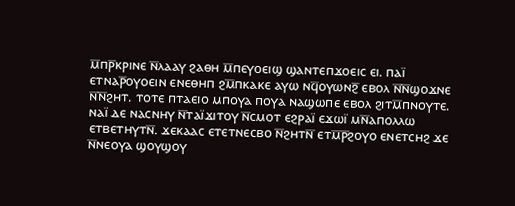ⲙ̅ⲡⲣ̅ⲕⲣⲓⲛⲉ ⲛ̅ⲗⲁⲁⲩ ϩⲁⲑⲏ ⲙ̅ⲡⲉⲩⲟⲉⲓϣ ϣⲁⲛⲧⲉⲡϫⲟⲉⲓⲥ ⲉⲓ. ⲡⲁⲓ̈ ⲉⲧⲛⲁⲣ̅ⲟⲩⲟⲉⲓⲛ ⲉⲛⲉⲑⲏⲡ ϩⲙ̅ⲡⲕⲁⲕⲉ ⲁⲩⲱ ⲛϥ̅ⲟⲩⲱⲛϩ̅ ⲉⲃⲟⲗ ⲛ̅ⲛ̅ϣⲟϫⲛⲉ ⲛ̅ⲛ̅ϩⲏⲧ. ⲧⲟⲧⲉ ⲡⲧⲁⲉⲓⲟ ⲙⲡⲟⲩⲁ ⲡⲟⲩⲁ ⲛⲁϣⲱⲡⲉ ⲉⲃⲟⲗ ϩⲓⲧⲙ̅ⲡⲛⲟⲩⲧⲉ. ⲛⲁⲓ̈ ⲇⲉ ⲛⲁⲥⲛⲏⲩ ⲛ̅ⲧⲁⲓ̈ϫⲓⲧⲟⲩ ⲛ̅ⲥⲙⲟⲧ ⲉϩⲣⲁⲓ̈ ⲉϫⲱⲓ̈ ⲙⲛ̅ⲁⲡⲟⲗⲗⲱ ⲉⲧⲃⲉⲧⲏⲩⲧⲛ̅. ϫⲉⲕⲁⲁⲥ ⲉⲧⲉⲧⲛⲉⲥⲃⲟ ⲛ̅ϩⲏⲧⲛ̅ ⲉⲧⲙ̅ⲣ̅ϩⲟⲩⲟ ⲉⲛⲉⲧⲥⲏϩ ϫⲉ ⲛ̅ⲛⲉⲟⲩⲁ ϣⲟⲩϣⲟⲩ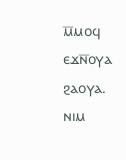ⲙ̅ⲙⲟϥ ⲉϫⲛ̅ⲟⲩⲁ ϩⲁⲟⲩⲁ. ⲛⲓⲙ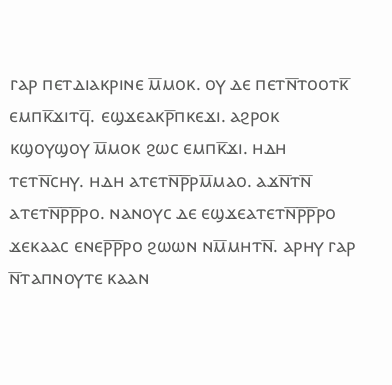ⲅⲁⲣ ⲡⲉⲧⲇⲓⲁⲕⲣⲓⲛⲉ ⲙ̅ⲙⲟⲕ. ⲟⲩ ⲇⲉ ⲡⲉⲧⲛ̅ⲧⲟⲟⲧⲕ̅ ⲉⲙⲡⲕ̅ϫⲓⲧϥ̅. ⲉϣϫⲉⲁⲕⲣ̅ⲡⲕⲉϫⲓ. ⲁϩⲣⲟⲕ ⲕϣⲟⲩϣⲟⲩ ⲙ̅ⲙⲟⲕ ϩⲱⲥ ⲉⲙⲡⲕ̅ϫⲓ. ⲏⲇⲏ ⲧⲉⲧⲛ̅ⲥⲏⲩ. ⲏⲇⲏ ⲁⲧⲉⲧⲛ̅ⲣ̅ⲣⲙ̅ⲙⲁⲟ. ⲁϫⲛ̅ⲧⲛ̅ ⲁⲧⲉⲧⲛ̅ⲣ̅ⲣ̅ⲣⲟ. ⲛⲁⲛⲟⲩⲥ ⲇⲉ ⲉϣϫⲉⲁⲧⲉⲧⲛ̅ⲣ̅ⲣ̅ⲣⲟ ϫⲉⲕⲁⲁⲥ ⲉⲛⲉⲣ̅ⲣ̅ⲣⲟ ϩⲱⲱⲛ ⲛⲙ̅ⲙⲏⲧⲛ̅. ⲁⲣⲏⲩ ⲅⲁⲣ ⲛ̅ⲧⲁⲡⲛⲟⲩⲧⲉ ⲕⲁⲁⲛ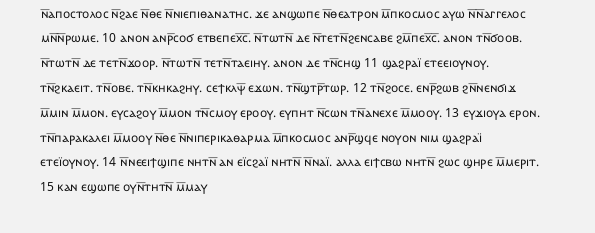ⲛ̅ⲁⲡⲟⲥⲧⲟⲗⲟⲥ ⲛ̅ϩⲁⲉ ⲛ̅ⲑⲉ ⲛ̅ⲛⲓⲉⲡⲓⲑⲁⲛⲁⲧⲏⲥ. ϫⲉ ⲁⲛϣⲱⲡⲉ ⲛ̅ⲑⲉⲁⲧⲣⲟⲛ ⲙ̅ⲡⲕⲟⲥⲙⲟⲥ ⲁⲩⲱ ⲛ̅ⲛ̅ⲁⲅⲅⲉⲗⲟⲥ ⲙⲛ̅ⲛ̅ⲣⲱⲙⲉ. 10 ⲁⲛⲟⲛ ⲁⲛⲣ̅ⲥⲟϭ ⲉⲧⲃⲉⲡⲉⲭ̅ⲥ̅. ⲛ̅ⲧⲱⲧⲛ̅ ⲇⲉ ⲛ̅ⲧⲉⲧⲛ̅ϩⲉⲛⲥⲁⲃⲉ ϩⲙ̅ⲡⲉⲭ̅ⲥ̅. ⲁⲛⲟⲛ ⲧⲛ̅ϭⲟⲟⲃ. ⲛ̅ⲧⲱⲧⲛ̅ ⲇⲉ ⲧⲉⲧⲛ̅ϫⲟⲟⲣ. ⲛ̅ⲧⲱⲧⲛ̅ ⲧⲉⲧⲛ̅ⲧⲁⲉⲓⲏⲩ. ⲁⲛⲟⲛ ⲇⲉ ⲧⲛ̅ⲥⲏϣ 11 ϣⲁϩⲣⲁⲓ̈ ⲉⲧⲉⲉⲓⲟⲩⲛⲟⲩ. ⲧⲛ̅ϩⲕⲁⲉⲓⲧ. ⲧⲛ̅ⲟⲃⲉ. ⲧⲛ̅ⲕⲏⲕⲁϩⲏⲩ. ⲥⲉϯⲕⲗⲯ̅ ⲉϫⲱⲛ. ⲧⲛ̅ϣⲧⲣ̅ⲧⲱⲣ. 12 ⲧⲛ̅ϩⲟⲥⲉ. ⲉⲛⲣ̅ϩⲱⲃ ϩⲛ̅ⲛⲉⲛϭⲓϫ ⲙ̅ⲙⲓⲛ ⲙ̅ⲙⲟⲛ. ⲉⲩⲥⲁϩⲟⲩ ⲙ̅ⲙⲟⲛ ⲧⲛ̅ⲥⲙⲟⲩ ⲉⲣⲟⲟⲩ. ⲉⲩⲡⲏⲧ ⲛ̅ⲥⲱⲛ ⲧⲛ̅ⲁⲛⲉⲭⲉ ⲙ̅ⲙⲟⲟⲩ. 13 ⲉⲩϫⲓⲟⲩⲁ ⲉⲣⲟⲛ. ⲧⲛ̅ⲡⲁⲣⲁⲕⲁⲗⲉⲓ ⲙ̅ⲙⲟⲟⲩ ⲛ̅ⲑⲉ ⲛ̅ⲛⲓⲡⲉⲣⲓⲕⲁⲑⲁⲣⲙⲁ ⲙ̅ⲡⲕⲟⲥⲙⲟⲥ ⲁⲛⲣ̅ϣϥⲉ ⲛⲟⲩⲟⲛ ⲛⲓⲙ ϣⲁϩⲣⲁⲓ̈ ⲉⲧⲉⲓ̈ⲟⲩⲛⲟⲩ. 14 ⲛ̅ⲛⲉⲉⲓϯϣⲓⲡⲉ ⲛⲏⲧⲛ̅ ⲁⲛ ⲉⲓ̈ⲥϩⲁⲓ̈ ⲛⲏⲧⲛ̅ ⲛ̅ⲛⲁⲓ̈. ⲁⲗⲗⲁ ⲉⲓϯⲥⲃⲱ ⲛⲏⲧⲛ̅ ϩⲱⲥ ϣⲏⲣⲉ ⲙ̅ⲙⲉⲣⲓⲧ. 15 ⲕⲁⲛ ⲉϣⲱⲡⲉ ⲟⲩⲛ̅ⲧⲏⲧⲛ̅ ⲙ̅ⲙⲁⲩ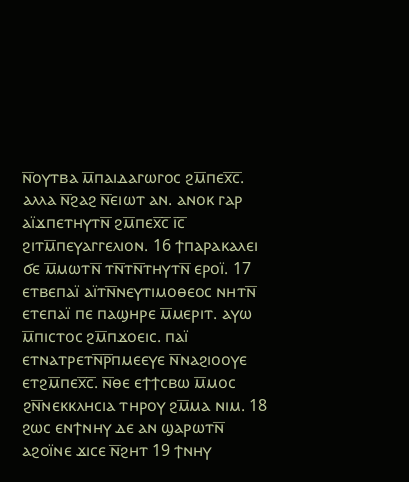ⲛ̅ⲟⲩⲧⲃⲁ ⲙ̅ⲡⲁⲓⲇⲁⲅⲱⲅⲟⲥ ϩⲙ̅ⲡⲉⲭ̅ⲥ̅. ⲁⲗⲗⲁ ⲛ̅ϩⲁϩ ⲛ̅ⲉⲓⲱⲧ ⲁⲛ. ⲁⲛⲟⲕ ⲅⲁⲣ ⲁⲓ̈ϫⲡⲉⲧⲏⲩⲧⲛ̅ ϩⲙ̅ⲡⲉⲭ̅ⲥ̅ ⲓ̅ⲥ̅ ϩⲓⲧⲙ̅ⲡⲉⲩⲁⲅⲅⲉⲗⲓⲟⲛ. 16 ϯⲡⲁⲣⲁⲕⲁⲗⲉⲓ ϭⲉ ⲙ̅ⲙⲱⲧⲛ̅ ⲧⲛ̅ⲧⲛ̅ⲧⲏⲩⲧⲛ̅ ⲉⲣⲟⲓ̈. 17 ⲉⲧⲃⲉⲡⲁⲓ̈ ⲁⲓ̈ⲧⲛ̅ⲛⲉⲩⲧⲓⲙⲟⲑⲉⲟⲥ ⲛⲏⲧⲛ̅ ⲉⲧⲉⲡⲁⲓ̈ ⲡⲉ ⲡⲁϣⲏⲣⲉ ⲙ̅ⲙⲉⲣⲓⲧ. ⲁⲩⲱ ⲙ̅ⲡⲓⲥⲧⲟⲥ ϩⲙ̅ⲡϫⲟⲉⲓⲥ. ⲡⲁⲓ̈ ⲉⲧⲛⲁⲧⲣⲉⲧⲛ̅ⲣ̅ⲡⲙⲉⲉⲩⲉ ⲛ̅ⲛⲁϩⲓⲟⲟⲩⲉ ⲉⲧϩⲙ̅ⲡⲉⲭ̅ⲥ̅. ⲛ̅ⲑⲉ ⲉϯϯⲥⲃⲱ ⲙ̅ⲙⲟⲥ ϩⲛ̅ⲛⲉⲕⲕⲗⲏⲥⲓⲁ ⲧⲏⲣⲟⲩ ϩⲙ̅ⲙⲁ ⲛⲓⲙ. 18 ϩⲱⲥ ⲉⲛϯⲛⲏⲩ ⲇⲉ ⲁⲛ ϣⲁⲣⲱⲧⲛ̅ ⲁϩⲟⲓ̈ⲛⲉ ϫⲓⲥⲉ ⲛ̅ϩⲏⲧ 19 ϯⲛⲏⲩ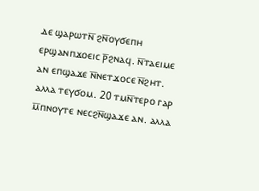ⲇⲉ ϣⲁⲣⲱⲧⲛ̅ ϩⲛ̅ⲟⲩϭⲉⲡⲏ ⲉⲣϣⲁⲛⲡϫⲟⲉⲓⲥ ⲣ̅ϩⲛⲁϥ. ⲛ̅ⲧⲁⲉⲓⲙⲉ ⲁⲛ ⲉⲡϣⲁϫⲉ ⲛ̅ⲛⲉⲧϫⲟⲥⲉ ⲛ̅ϩⲏⲧ. ⲁⲗⲗⲁ ⲧⲉⲩϭⲟⲙ. 20 ⲧⲙⲛ̅ⲧⲉⲣⲟ ⲅⲁⲣ ⲙ̅ⲡⲛⲟⲩⲧⲉ ⲛⲉⲥϩⲛ̅ϣⲁϫⲉ ⲁⲛ. ⲁⲗⲗⲁ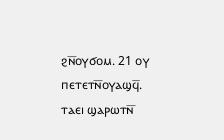ϩⲛ̅ⲟⲩϭⲟⲙ. 21 ⲟⲩ ⲡⲉⲧⲉⲧⲛ̅ⲟⲩⲁϣϥ̅. ⲧⲁⲉⲓ ϣⲁⲣⲱⲧⲛ̅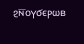ϩⲛ̅ⲟⲩϭⲉⲣⲱⲃ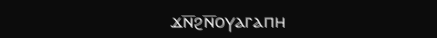ϫⲛ̅ϩⲛ̅ⲟⲩⲁⲅⲁⲡⲏ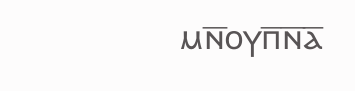ⲙⲛ̅ⲟⲩⲡ̅ⲛ̅ⲁ̅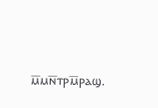ⲙ̅ⲙⲛ̅ⲧⲣⲙ̅ⲣⲁϣ.